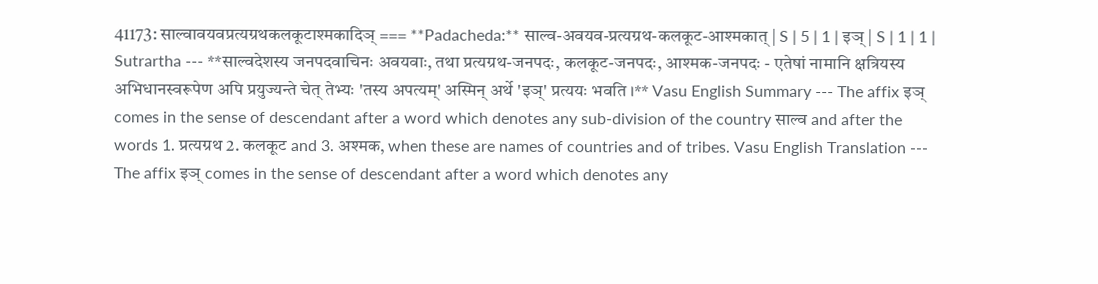41173: साल्वावयवप्रत्यग्रथकलकूटाश्मकादिञ् === **Padacheda:** साल्व-अवयव-प्रत्यग्रथ-कलकूट-आश्मकात् | S | 5 | 1 | इञ् | S | 1 | 1 | Sutrartha --- **साल्वदेशस्य जनपदवाचिनः अवयवाः, तथा प्रत्यग्रथ-जनपदः, कलकूट-जनपदः, आश्मक-जनपदः - एतेषां नामानि क्षत्रियस्य अभिधानस्वरूपेण अपि प्रयुज्यन्ते चेत् तेभ्यः 'तस्य अपत्यम्' अस्मिन् अर्थे 'इञ्' प्रत्ययः भवति ।** Vasu English Summary --- The affix इञ् comes in the sense of descendant after a word which denotes any sub-division of the country साल्व and after the words 1. प्रत्यग्रथ 2. कलकूट and 3. अश्मक, when these are names of countries and of tribes. Vasu English Translation --- The affix इञ् comes in the sense of descendant after a word which denotes any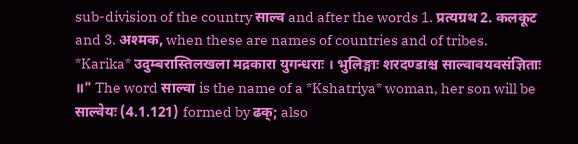sub-division of the country साल्व and after the words 1. प्रत्यग्रथ 2. कलकूट and 3. अश्मक, when these are names of countries and of tribes. *Karika* उदुम्बरास्तिलखला मद्रकारा युगन्धराः । भुलिङ्गाः शरदण्डाश्च साल्वावयवसंज्ञिताः ॥" The word साल्वा is the name of a *Kshatriya* woman, her son will be साल्वेयः (4.1.121) formed by ढक्; also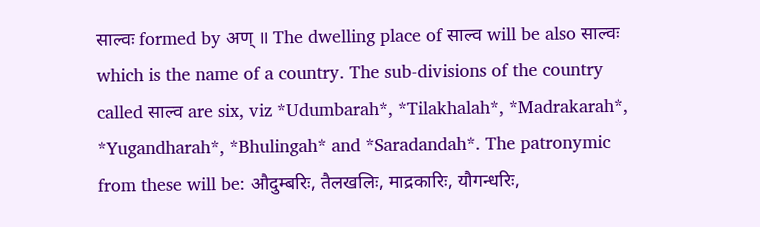साल्वः formed by अण् ॥ The dwelling place of साल्व will be also साल्वः which is the name of a country. The sub-divisions of the country called साल्व are six, viz *Udumbarah*, *Tilakhalah*, *Madrakarah*, *Yugandharah*, *Bhulingah* and *Saradandah*. The patronymic from these will be: औदुम्बरिः, तैलखलिः, माद्रकारिः, यौगन्धरिः,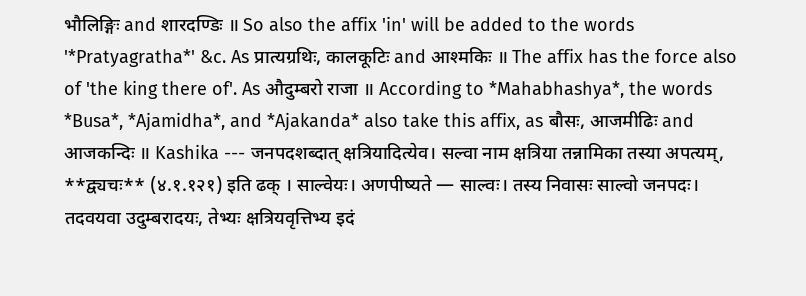भौलिङ्गिः and शारदण्डिः ॥ So also the affix 'in' will be added to the words '*Pratyagratha*' &c. As प्रात्यग्रथिः, कालकूटिः and आश्मकिः ॥ The affix has the force also of 'the king there of'. As औदुम्बरो राजा ॥ According to *Mahabhashya*, the words *Busa*, *Ajamidha*, and *Ajakanda* also take this affix, as बौसः, आजमीढिः and आजकन्दिः ॥ Kashika --- जनपदशब्दात् क्षत्रियादित्येव। सल्वा नाम क्षत्रिया तन्नामिका तस्या अपत्यम्, **द्व्यचः** (४.१.१२१) इति ढक् । साल्वेयः। अणपीष्यते — साल्वः। तस्य निवासः साल्वो जनपदः। तदवयवा उदुम्बरादयः, तेभ्यः क्षत्रियवृत्तिभ्य इदं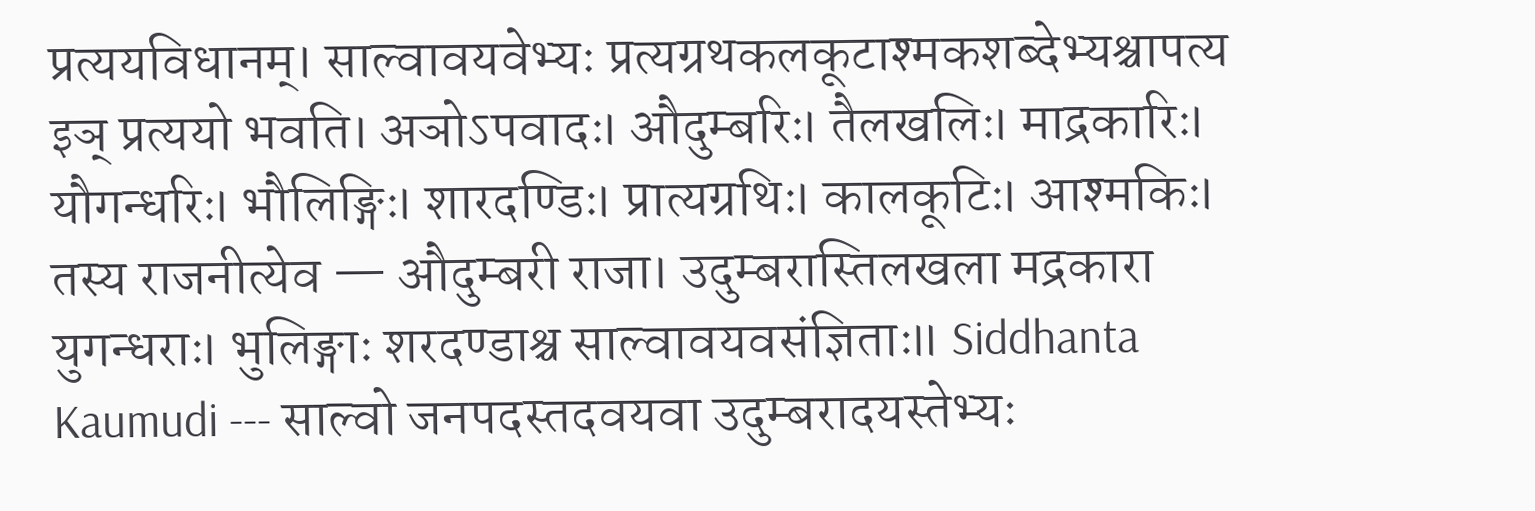प्रत्ययविधानम्। साल्वावयवेभ्यः प्रत्यग्रथकलकूटाश्मकशब्देभ्यश्चापत्य इञ् प्रत्ययो भवति। अञोऽपवादः। औदुम्बरिः। तैलखलिः। माद्रकारिः। यौगन्धरिः। भौलिङ्गिः। शारदण्डिः। प्रात्यग्रथिः। कालकूटिः। आश्मकिः। तस्य राजनीत्येव — औदुम्बरी राजा। उदुम्बरास्तिलखला मद्रकारा युगन्धराः। भुलिङ्गाः शरदण्डाश्च साल्वावयवसंज्ञिताः॥ Siddhanta Kaumudi --- साल्वो जनपदस्तदवयवा उदुम्बरादयस्तेभ्यः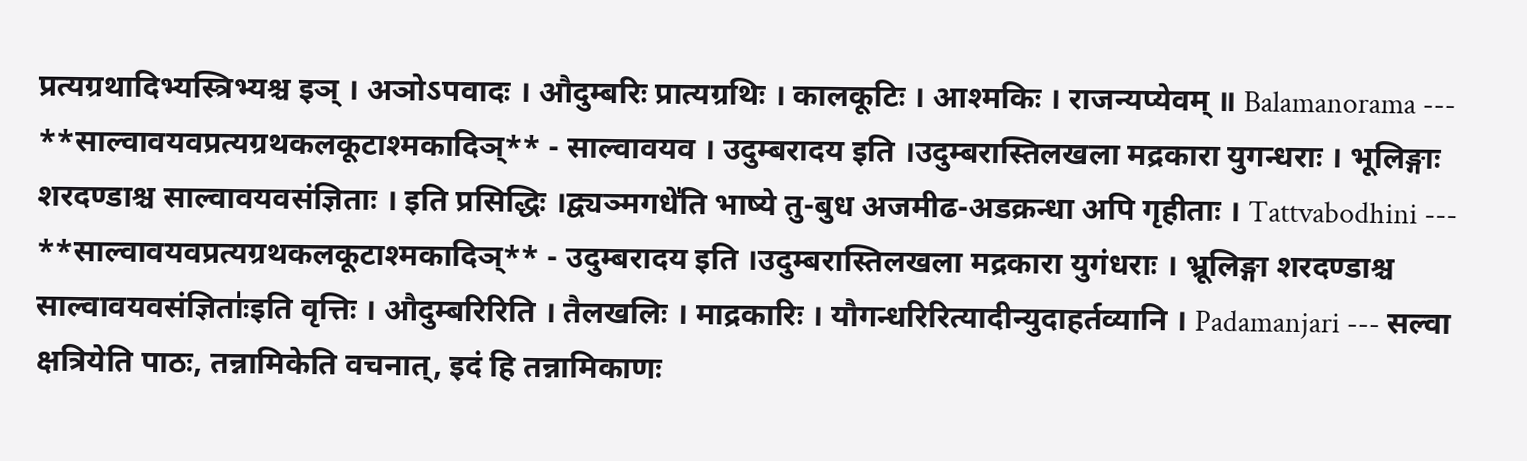प्रत्यग्रथादिभ्यस्त्रिभ्यश्च इञ् । अञोऽपवादः । औदुम्बरिः प्रात्यग्रथिः । कालकूटिः । आश्मकिः । राजन्यप्येवम् ॥ Balamanorama --- **साल्वावयवप्रत्यग्रथकलकूटाश्मकादिञ्** - साल्वावयव । उदुम्बरादय इति ।उदुम्बरास्तिलखला मद्रकारा युगन्धराः । भूलिङ्गाः शरदण्डाश्च साल्वावयवसंज्ञिताः । इति प्रसिद्धिः ।द्व्यञ्मगधे॑ति भाष्ये तु-बुध अजमीढ-अडक्रन्धा अपि गृहीताः । Tattvabodhini --- **साल्वावयवप्रत्यग्रथकलकूटाश्मकादिञ्** - उदुम्बरादय इति ।उदुम्बरास्तिलखला मद्रकारा युगंधराः । भ्रूलिङ्गा शरदण्डाश्च साल्वावयवसंज्ञिताः॑इति वृत्तिः । औदुम्बरिरिति । तैलखलिः । माद्रकारिः । यौगन्धरिरित्यादीन्युदाहर्तव्यानि । Padamanjari --- सल्वा क्षत्रियेति पाठः, तन्नामिकेति वचनात्, इदं हि तन्नामिकाणः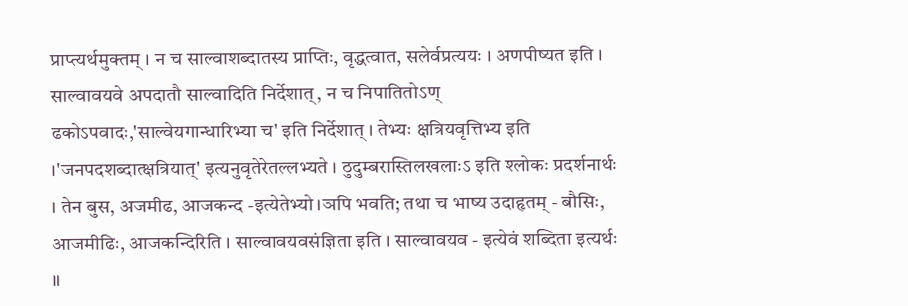प्राप्त्यर्थमुक्तम् । न च साल्वाशब्दातस्य प्राप्तिः, वृद्धत्वात, सलेर्वप्रत्ययः । अणपीष्यत इति । साल्वावयवे अपदातौ साल्वादिति निर्देशात्, न च निपातितोऽण् ढकोऽपवादः,'साल्वेयगान्धारिभ्या च' इति निर्देशात् । तेभ्यः क्षत्रियवृत्तिभ्य इति ।'जनपदशब्दात्क्षत्रियात्' इत्यनुवृतेरेतल्लभ्यते । ठुदुम्बरास्तिलखलाःऽ इति श्लोकः प्रदर्शनार्थः । तेन बुस, अजमीढ, आजकन्द -इत्येतेभ्यो।ञपि भवति; तथा च भाष्य उदाहृतम् - बौसिः, आजमीढिः, आजकन्दिरिति । साल्वावयवसंज्ञिता इति । साल्वावयव - इत्येवं शब्दिता इत्यर्थः ॥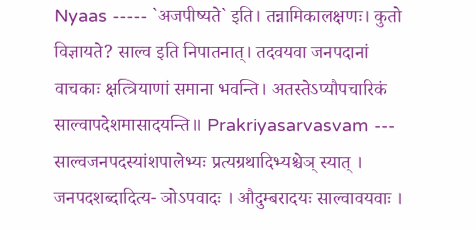Nyaas ----- `अजपीष्यते` इति। तन्नामिकालक्षणः। कुतो विज्ञायते? साल्व इति निपातनात्। तदवयवा जनपदानां वाचकाः क्षत्त्रियाणां समाना भवन्ति। अतस्तेऽप्यौपचारिकं साल्वापदेशमासादयन्ति॥ Prakriyasarvasvam --- साल्वजनपदस्यांशपालेभ्यः प्रत्यग्रथादिभ्यश्चेञ् स्यात् । जनपदशब्दादित्य- ञोऽपवादः । औदुम्बरादयः साल्वावयवाः ।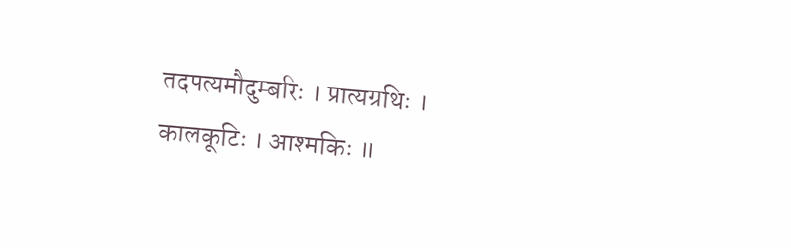तदपत्यमौदुम्बरिः । प्रात्यग्रथिः । कालकूटिः । आश्मकिः ॥